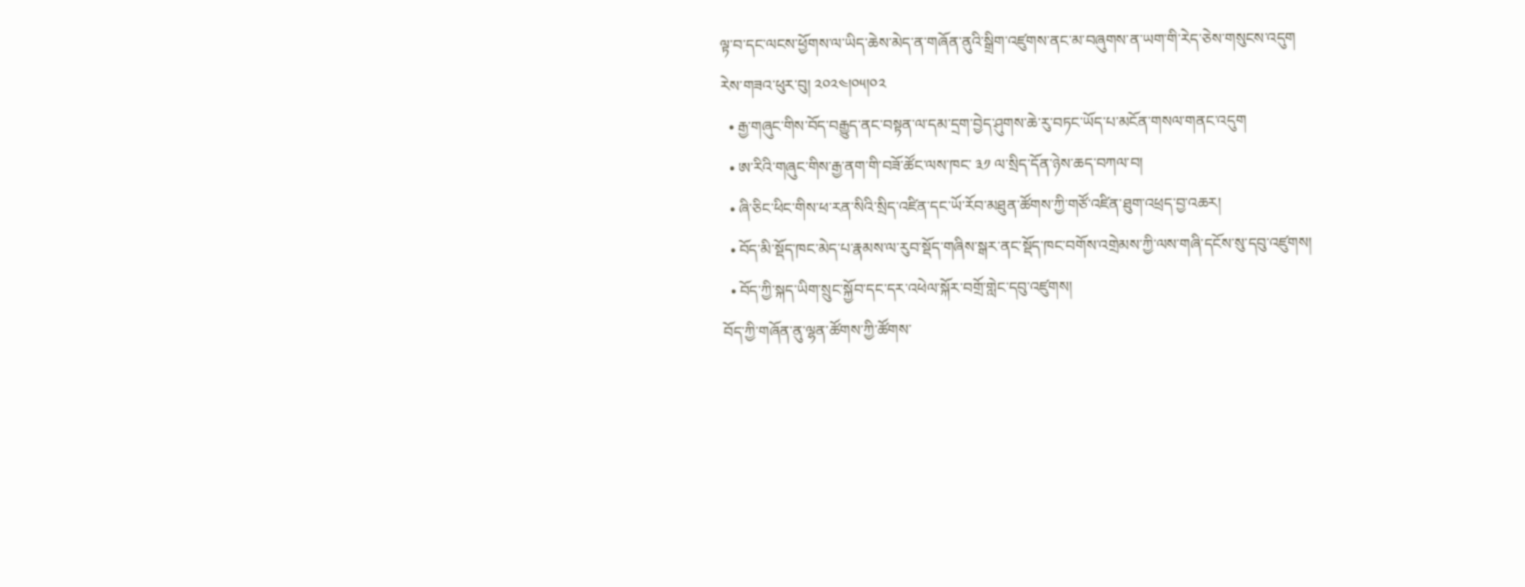ལྟ་བ་དང་ལངས་ཕྱོགས་ལ་ཡིད་ཆེས་མེད་ན་གཞོན་ནུའི་སྒྲིག་འཛུགས་ནང་མ་བཞུགས་ན་ཡག་གི་རེད་ཅེས་གསུངས་འདུག
རེས་གཟའ་ཕུར་བུ། ༢༠༢༤།༠༥།༠༢
  • རྒྱ་གཞུང་གིས་བོད་བརྒྱུད་ནང་བསྟན་ལ་དམ་དྲག་བྱེད་ཤུགས་ཆེ་རུ་བཏང་ཡོད་པ་མངོན་གསལ་གནང་འདུག
  • ཨ་རིའི་གཞུང་གིས་རྒྱ་ནག་གི་བཟོ་ཚོང་ལས་ཁང་ ༣༡ ལ་སྲིད་དོན་ཉེས་ཆད་བཀལ་བ།
  • ཞི་ཅིང་ཕིང་གིས་ཕ་རན་སིའི་སྲིད་འཛིན་དང་ཡོ་རོབ་མཐུན་ཚོགས་ཀྱི་གཙོ་འཛིན་ཐུག་འཕྲད་བྱ་འཆར།
  • བོད་མི་སྡོད་ཁང་མེད་པ་རྣམས་ལ་རུབ་སྡོད་གཞིས་སྒར་ནང་སྡོད་ཁང་བགོས་འགྲེམས་ཀྱི་ལས་གཞི་དངོས་སུ་དབུ་འཛུགས།
  • བོད་ཀྱི་སྐད་ཡིག་སྲུང་སྐྱོབ་དང་དར་འཕེལ་སྐོར་བགྲོ་གླེང་དབུ་འཛུགས།
བོད་ཀྱི་གཞོན་ནུ་ལྷན་ཚོགས་ཀྱི་ཚོགས་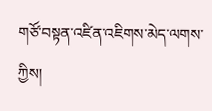གཙོ་བསྟན་འཛིན་འཇིགས་མེད་ལགས་ཀྱིས།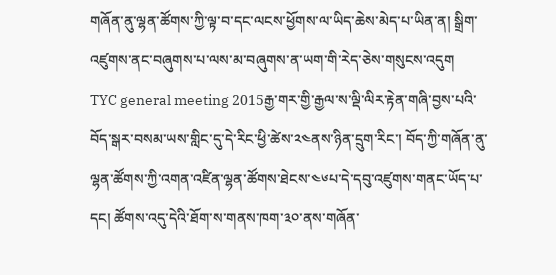གཞོན་ནུ་ལྷན་ཚོགས་ཀྱི་ལྟ་བ་དང་ལངས་ཕྱོགས་ལ་ཡིད་ཆེས་མེད་པ་ཡིན་ན། སྒྲིག་འཛུགས་ནང་བཞུགས་པ་ལས་མ་བཞུགས་ན་ཡག་གི་རེད་ཅེས་གསུངས་འདུག
TYC general meeting 2015རྒྱ་གར་གྱི་རྒྱལ་ས་ལྡི་ལིར་རྟེན་གཞི་བྱས་པའི་བོད་སྒར་བསམ་ཡས་གླིང་དུ་དེ་རིང་ཕྱི་ཚེས་༢༤ནས་ཉིན་དྲུག་རིང་། བོད་ཀྱི་གཞོན་ནུ་ལྷན་ཚོགས་ཀྱི་འགན་འཛིན་ལྷན་ཚོགས་ཐེངས་༤༦པ་དེ་དབུ་འཛུགས་གནང་ཡོད་པ་དང། ཚོགས་འདུ་དེའི་ཐོག་ས་གནས་ཁག་༣༠་ནས་གཞོན་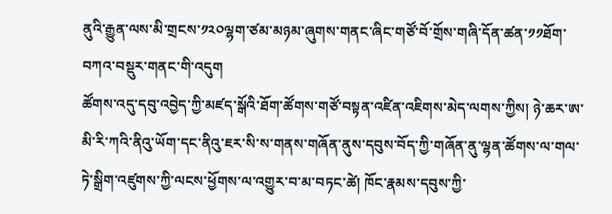ནུའི་རྒྱུན་ལས་མི་གྲངས་༡༢༠ལྷག་ཙམ་མཉམ་ཞུགས་གནང་ཞིང་གཙོ་བོ་གྲོས་གཞི་དོན་ཚན་༡༡ཐོག་བཀའ་བསྡུར་གནང་གི་འདུག
ཚོགས་འདུ་དབུ་འབྱེད་ཀྱི་མཛད་སྒོའི་ཐོག་ཚོགས་གཙོ་བསྟན་འཛིན་འཇིགས་མེད་ལགས་ཀྱིས། ཉེ་ཆར་ཨ་མི་རི་ཀའི་ནིའུ་ཡོག་དང་ནིའུ་ཇར་སི་ས་གནས་གཞོན་ནུས་དབུས་བོད་ཀྱི་གཞོན་ནུ་ལྷན་ཚོགས་ལ་གལ་ཏེ་སྒྲིག་འཛུགས་ཀྱི་ལངས་ཕྱོགས་ལ་འགྱུར་བ་མ་བཏང་ཚེ། ཁོང་རྣམས་དབུས་ཀྱི་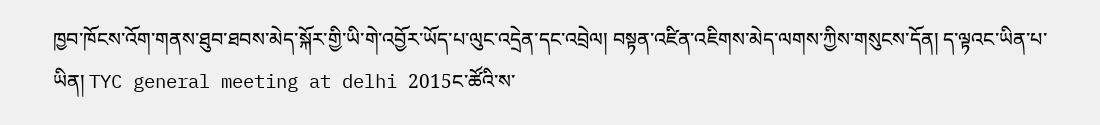ཁྱབ་ཁོངས་འོག་གནས་ཐུབ་ཐབས་མེད་སྐོར་གྱི་ཡི་གེ་འབྱོར་ཡོད་པ་ལུང་འདྲེན་དང་འབྲེལ། བསྟན་འཛིན་འཇིགས་མེད་ལགས་ཀྱིས་གསུངས་དོན། ད་ལྟའང་ཡིན་པ་ཡིན། TYC general meeting at delhi 2015ང་ཚོའི་ས་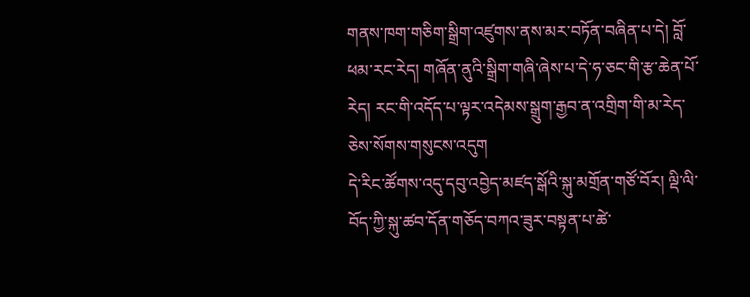གནས་ཁག་གཅིག་སྒྲིག་འཛུགས་ནས་མར་བཏོན་བཞིན་པ་དེ། བློ་ཕམ་རང་རེད། གཞོན་ནུའི་སྒྲིག་གཞི་ཞེས་པ་དེ་ཧ་ཅང་གི་རྩ་ཆེན་པོ་རེད། རང་གི་འདོད་པ་ལྟར་འདེམས་སྒྲུག་རྒྱབ་ན་འགྲིག་གི་མ་རེད་ཅེས་སོགས་གསུངས་འདུག
དེ་རིང་ཚོགས་འདུ་དབུ་འབྱེད་མཛད་སྒོའི་སྐུ་མགྲོན་གཙོ་བོར། ལྡི་ལི་བོད་ཀྱི་སྐུ་ཚབ་དོན་གཅོད་བཀའ་ཟུར་བསྟན་པ་ཚེ་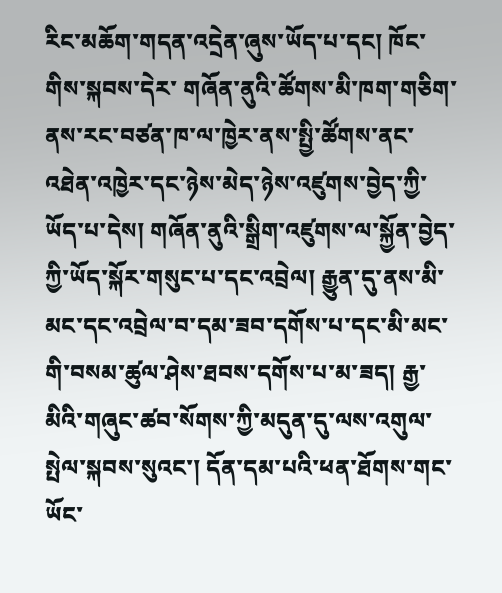རིང་མཆོག་གདན་འདྲེན་ཞུས་ཡོད་པ་དང། ཁོང་གིས་སྐབས་དེར་ གཞོན་ནུའི་ཚོགས་མི་ཁག་གཅིག་ནས་རང་བཙན་ཁ་ལ་ཁྱེར་ནས་སྤྱི་ཚོགས་ནང་འཐེན་འཁྱེར་དང་ཉེས་མེད་ཉེས་འཛུགས་བྱེད་ཀྱི་ཡོད་པ་དེས། གཞོན་ནུའི་སྒྲིག་འཛུགས་ལ་སྐྱོན་བྱེད་ཀྱི་ཡོད་སྐོར་གསུང་པ་དང་འབྲེལ། རྒྱུན་དུ་ནས་མི་མང་དང་འབྲེལ་བ་དམ་ཟབ་དགོས་པ་དང་མི་མང་གི་བསམ་ཚུལ་ཤེས་ཐབས་དགོས་པ་མ་ཟད། རྒྱ་མིའི་གཞུང་ཚབ་སོགས་ཀྱི་མདུན་དུ་ལས་འགུལ་སྤེལ་སྐབས་སུའང་། དོན་དམ་པའི་ཕན་ཐོགས་གང་ཡོང་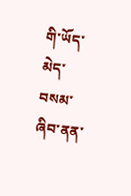གི་ཡོད་མེད་བསམ་ཞིབ་ནན་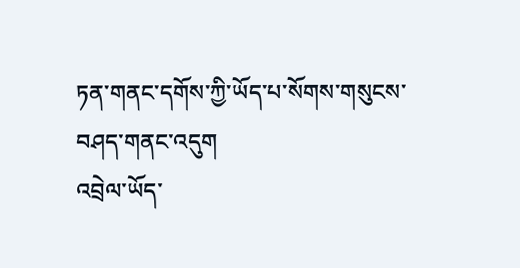ཏན་གནང་དགོས་ཀྱི་ཡོད་པ་སོགས་གསུངས་བཤད་གནང་འདུག
འབྲེལ་ཡོད་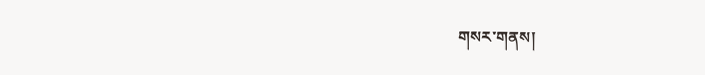གསར་གནས།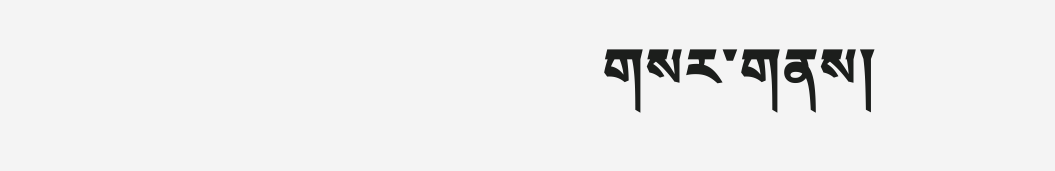གསར་གནས།